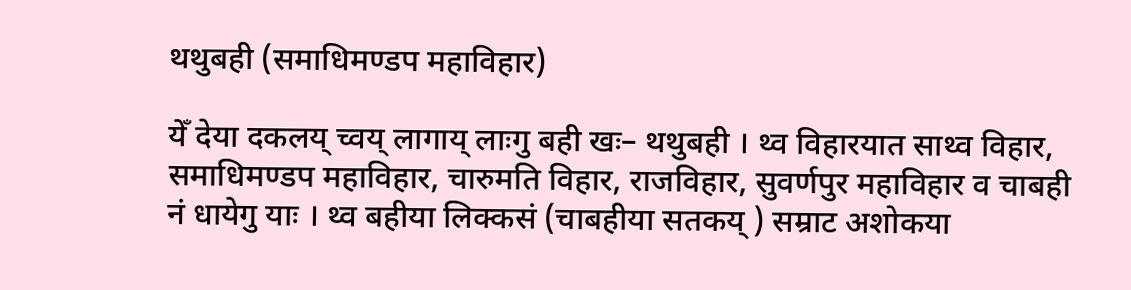थथुबही (समाधिमण्डप महाविहार)

येँ देया दकलय्‌ च्वय्‌ लागाय्‌ लाःगु बही खः– थथुबही । थ्व विहारयात साथ्व विहार, समाधिमण्डप महाविहार, चारुमति विहार, राजविहार, सुवर्णपुर महाविहार व चाबही नं धायेगु याः । थ्व बहीया लिक्कसं (चाबहीया सतकय्‌ ) सम्राट अशोकया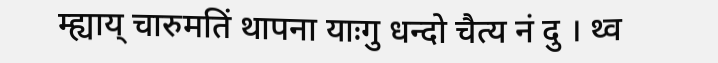म्ह्याय्‌ चारुमतिं थापना याःगु धन्दो चैत्य नं दु । थ्व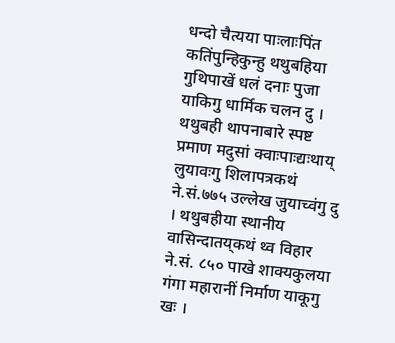धन्दो चैत्यया पाःलाःपिंत कतिंपुन्हिकुन्हु थथुबहिया गुथिपाखें धलं दनाः पुजा याकिगु धार्मिक चलन दु । थथुबही थापनाबारे स्पष्ट प्रमाण मदुसां क्वाःपाःद्यःथाय्‌ लुयावःगु शिलापत्रकथं ने.सं.७७५ उल्लेख जुयाच्वंगु दु । थथुबहीया स्थानीय वासिन्दातय्‌कथं थ्व विहार ने.सं. ८५० पाखे शाक्यकुलया गंगा महारानीं निर्माण याकूगु खः ।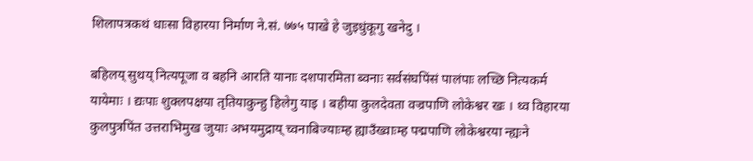शिलापत्रकथं धाःसा विहारया निर्माण ने.सं. ७७५ पाखे हे जुइधुंकूगु खनेदु ।

बहिलय्‌ सुथय्‌ नित्यपूजा व बहनि आरति यानाः दशपारमिता ब्वनाः सर्वसंघपिंसं पालंपाः लच्छि नित्यकर्म यायेमाः । द्यःपाः शुक्लपक्षया तृतियाकुन्हु हिलेगु याइ । बहीया कुलदेवता वज्रपाणि लोकेश्वर खः । थ्व विहारया कुलपुत्रपिंत उत्तराभिमुख जुयाः अभयमुद्राय्‌ च्वनाबिज्याःम्ह ह्याउँख्वाःम्ह पद्मपाणि लोकेश्वरया न्ह्यःने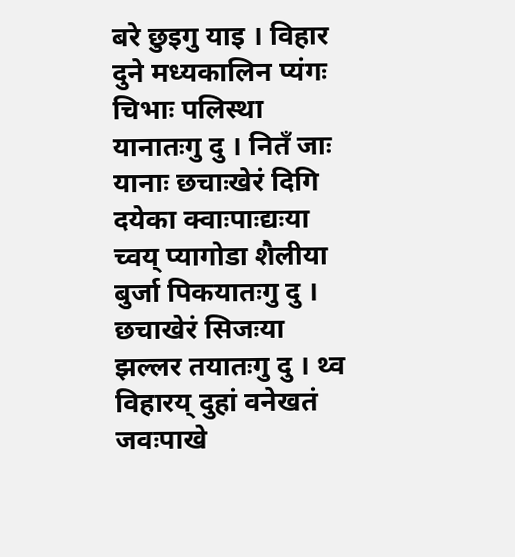बरे छुइगु याइ । विहार दुने मध्यकालिन प्यंगः चिभाः पलिस्था यानातःगु दु । नितँ जाः यानाः छचाःखेरं दिगि दयेका क्वाःपाःद्यःया च्वय्‌ प्यागोडा शैलीया बुर्जा पिकयातःगु दु । छचाखेरं सिजःया झल्लर तयातःगु दु । थ्व विहारय्‌ दुहां वनेखतं जवःपाखे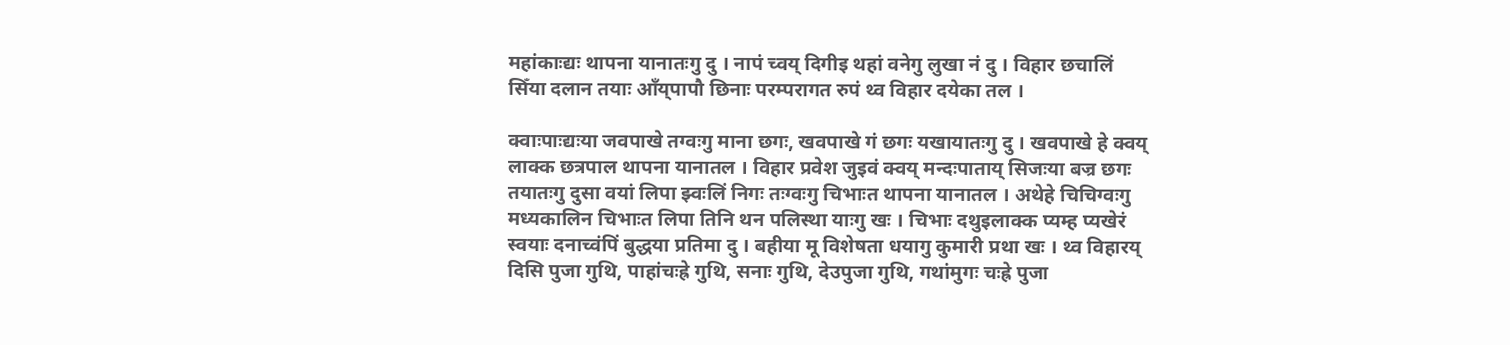महांकाःद्यः थापना यानातःगु दु । नापं च्वय्‌ दिगीइ थहां वनेगु लुखा नं दु । विहार छचालिं सिँया दलान तयाः आँय्‌पापौ छिनाः परम्परागत रुपं थ्व विहार दयेका तल ।

क्वाःपाःद्यःया जवपाखे तग्वःगु माना छगः, खवपाखे गं छगः यखायातःगु दु । खवपाखे हे क्वय्‌ लाक्क छत्रपाल थापना यानातल । विहार प्रवेश जुइवं क्वय्‌ मन्दःपाताय्‌ सिजःया बज्र छगः तयातःगु दुसा वयां लिपा झ्वःलिं निगः तःग्वःगु चिभाःत थापना यानातल । अथेहे चिचिग्वःगु मध्यकालिन चिभाःत लिपा तिनि थन पलिस्था याःगु खः । चिभाः दथुइलाक्क प्यम्ह प्यखेरं स्वयाः दनाच्वंपिं बुद्धया प्रतिमा दु । बहीया मू विशेषता धयागु कुमारी प्रथा खः । थ्व विहारय्‌ दिसि पुजा गुथि, पाहांचःह्रे गुथि, सनाः गुथि, देउपुजा गुथि, गथांमुगः चःह्रे पुजा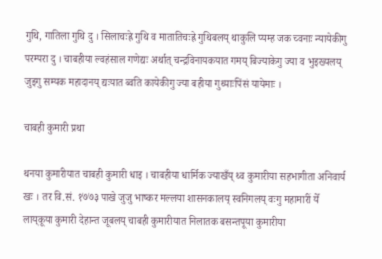गुथि, गातिला गुथि दु । सिलाचःह्रे गुथि व मातातिचःह्रे गुथिबलय्‌ थाकुलि प्यम्ह जक च्वनाः न्यायेकीगु परम्परा दु । चाबहीया ल्वहंसाल गणेद्यः अर्थात् चन्द्रविनायकयात गमय्‌ बिज्याकेगु ज्या व भुइख्यलय्‌ जुइगु सम्यक महादानय्‌ द्यःयात ब्वति कायेकीगु ज्या बहीया गुथ्याःपिंसं यायेमाः ।

चाबही कुमारी प्रथा

थनया कुमारीयात चाबही कुमारी धाइ । चाबहीया धार्मिक ज्याखँय्‌ थ्व कुमारीया सहभागीता अनिवार्य खः । तर वि.सं. १७७३ पाखे जुजु भाष्कर मल्लया शासनकालय्‌ स्वनिगलय्‌ वःगु महामारीं येँ लाय्‌कूया कुमारी देहान्त जूबलय्‌ चाबही कुमारीयात निलातक बसन्तपूया कुमारीया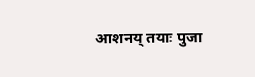आशनय्‌ तयाः पुजा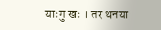याःगु खः । तर थनया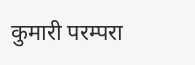कुमारी परम्परा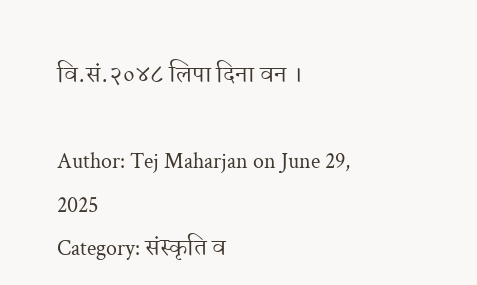वि.सं.२०४८ लिपा दिना वन ।

Author: Tej Maharjan on June 29, 2025
Category: संस्कृति व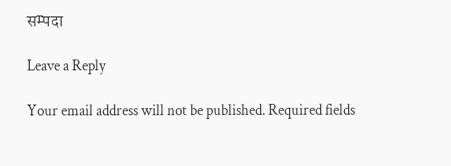सम्पदा

Leave a Reply

Your email address will not be published. Required fields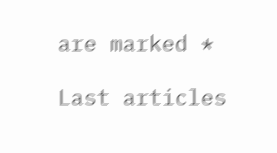are marked *

Last articles